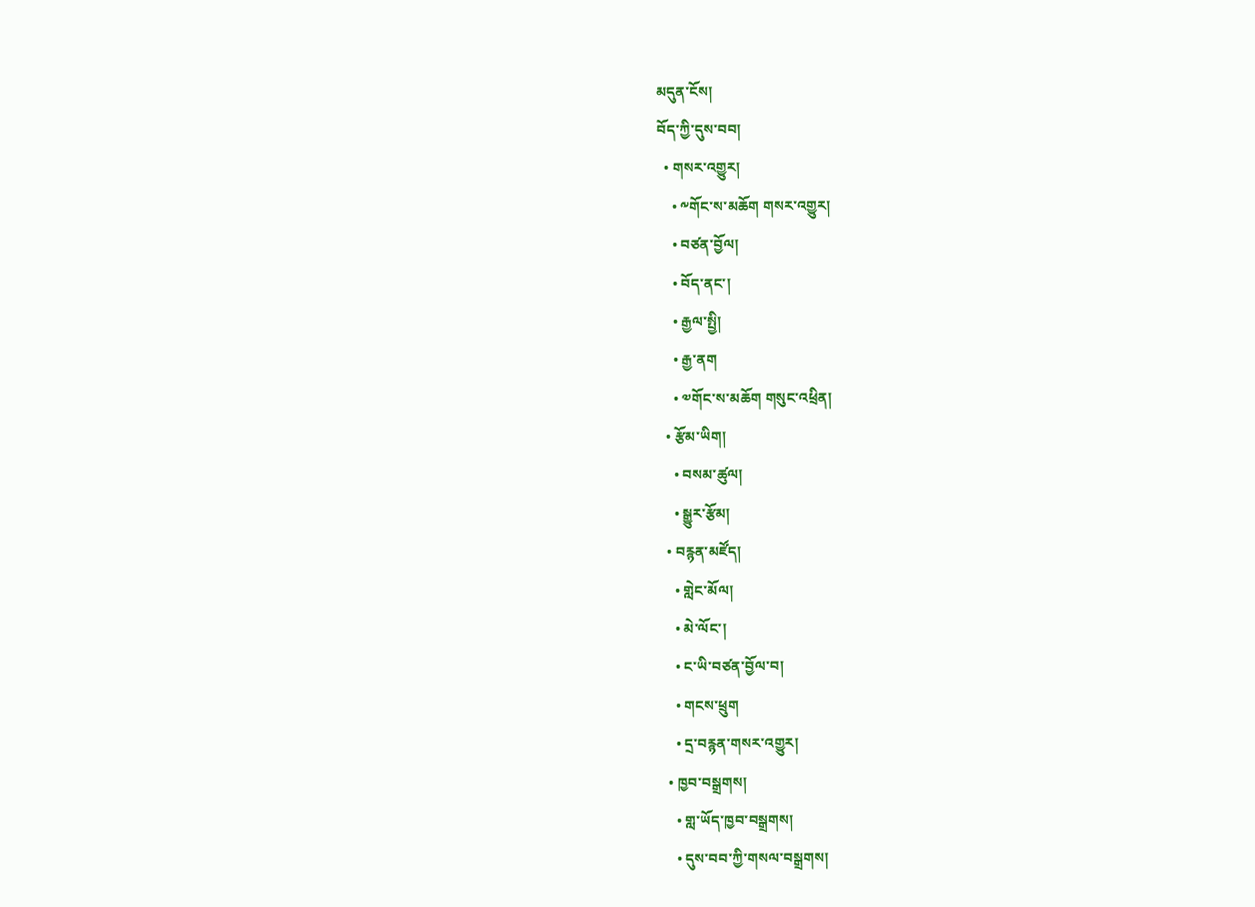མདུན་ངོས།
བོད་ཀྱི་དུས་བབ།
  • གསར་འགྱུར།
    • ༸གོང་ས་མཆོག གསར་འགྱུར།
    • བཙན་བྱོལ།
    • བོད་ནང་།
    • རྒྱལ་སྤྱི།
    • རྒྱ་ནག
    • ༧གོང་ས་མཆོག གསུང་འཕྲིན།
  • རྩོམ་ཡིག།
    • བསམ་ཚུལ།
    • སྒྱུར་རྩོམ།
  • བརྙན་མཛོད།
    • གླེང་མོལ།
    • མེ་ལོང་།
    • ང་ཡི་བཙན་བྱོལ་བ།
    • གངས་ཕྲུག
    • དྲ་བརྙན་གསར་འགྱུར།
  • ཁྱབ་བསྒྲགས།
    • གླ་ཡོད་ཁྱབ་བསྒྲགས།
    • དུས་བབ་ཀྱི་གསལ་བསྒྲགས།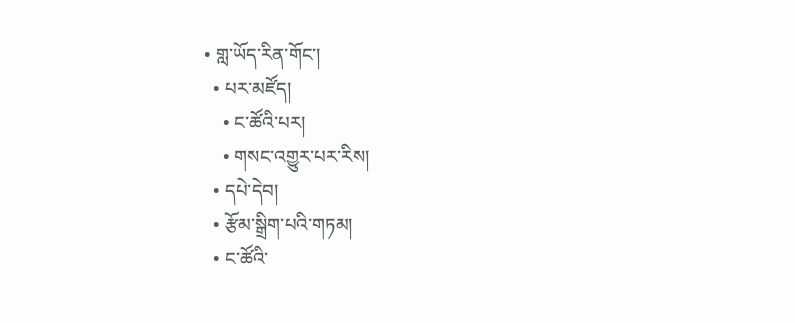• གླ་ཡོད་རིན་གོང་།
  • པར་མཛོད།
    • ང་ཚོའི་པར།
    • གསང་འགྱུར་པར་རིས།
  • དཔེ་དེབ།
  • རྩོམ་སྒྲིག་པའི་གཏམ།
  • ང་ཚོའི་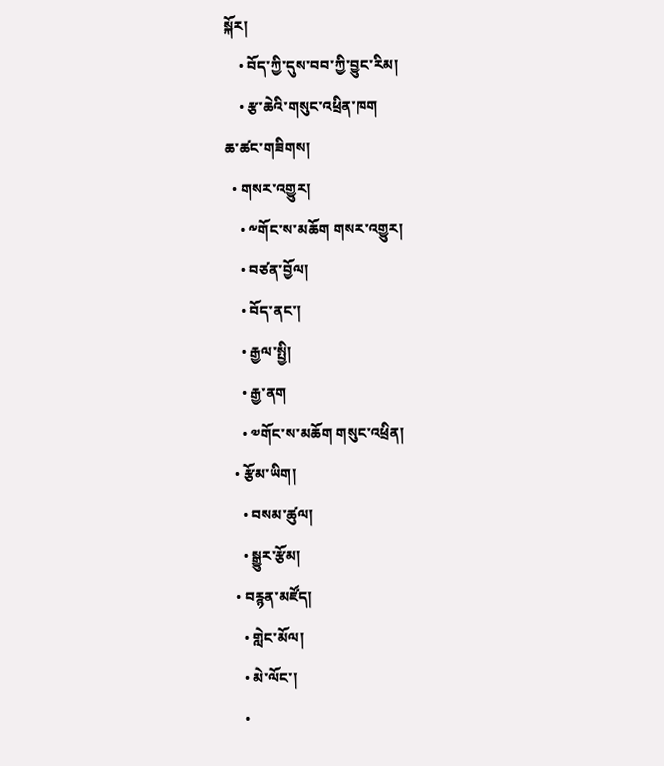སྐོར།
    • བོད་ཀྱི་དུས་བབ་ཀྱི་བྱུང་རིམ།
    • རྩ་ཆེའི་གསུང་འཕྲིན་ཁག
ཆ་ཚང་གཟིགས།
  • གསར་འགྱུར།
    • ༸གོང་ས་མཆོག གསར་འགྱུར།
    • བཙན་བྱོལ།
    • བོད་ནང་།
    • རྒྱལ་སྤྱི།
    • རྒྱ་ནག
    • ༧གོང་ས་མཆོག གསུང་འཕྲིན།
  • རྩོམ་ཡིག།
    • བསམ་ཚུལ།
    • སྒྱུར་རྩོམ།
  • བརྙན་མཛོད།
    • གླེང་མོལ།
    • མེ་ལོང་།
    •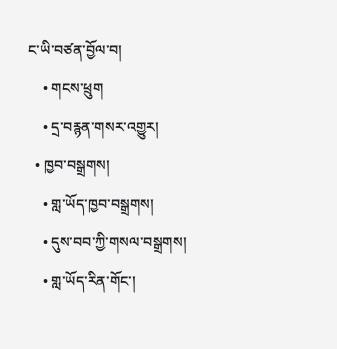ང་ཡི་བཙན་བྱོལ་བ།
    • གངས་ཕྲུག
    • དྲ་བརྙན་གསར་འགྱུར།
  • ཁྱབ་བསྒྲགས།
    • གླ་ཡོད་ཁྱབ་བསྒྲགས།
    • དུས་བབ་ཀྱི་གསལ་བསྒྲགས།
    • གླ་ཡོད་རིན་གོང་།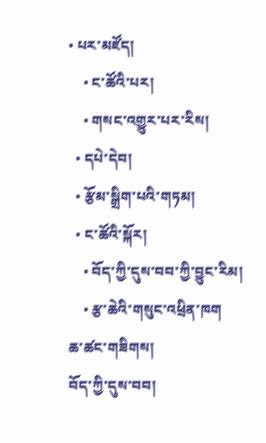• པར་མཛོད།
    • ང་ཚོའི་པར།
    • གསང་འགྱུར་པར་རིས།
  • དཔེ་དེབ།
  • རྩོམ་སྒྲིག་པའི་གཏམ།
  • ང་ཚོའི་སྐོར།
    • བོད་ཀྱི་དུས་བབ་ཀྱི་བྱུང་རིམ།
    • རྩ་ཆེའི་གསུང་འཕྲིན་ཁག
ཆ་ཚང་གཟིགས།
བོད་ཀྱི་དུས་བབ།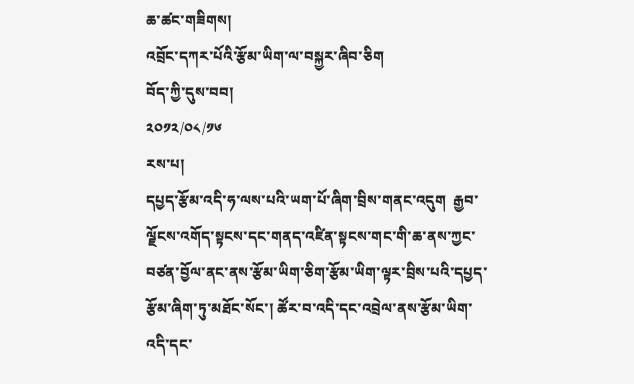ཆ་ཚང་གཟིགས།
འབྲོང་དཀར་པོའི་རྩོམ་ཡིག་ལ་བསྐྱར་ཞིབ་ཅིག
བོད་ཀྱི་དུས་བབ།
༢༠༡༢/༠༨/༡༦
རས་པ།
དཔྱད་རྩོམ་འདི་ཧ་ལས་པའི་ཡག་པོ་ཞིག་བྲིས་གནང་འདུག  རྒྱབ་ལྗོངས་འགོད་སྟངས་དང་གནད་འཛིན་སྟངས་གང་གི་ཆ་ནས་ཀྱང་བཙན་བྱོལ་ནང་ནས་རྩོམ་ཡིག་ཅིག་རྩོམ་ཡིག་ལྟར་བྲིས་པའི་དཔྱད་རྩོམ་ཞིག་ཏུ་མཐོང་སོང་། ཚོར་བ་འདི་དང་འབྲེལ་ནས་རྩོམ་ཡིག་འདི་དང་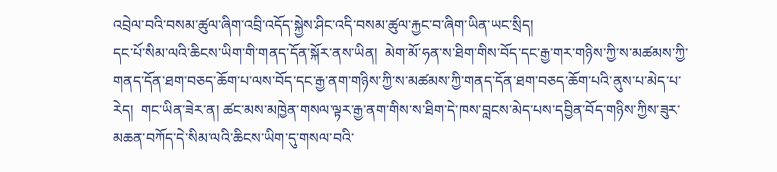འབྲེལ་བའི་བསམ་ཚུལ་ཞིག་འབྲི་འདོད་སྐྱེས་ཤིང་འདི་བསམ་ཚུལ་རྐྱང་བ་ཞིག་ཡིན་ཡང་སྲིད།
དང་པོ་སིམ་ལའི་ཆིངས་ཡིག་གི་གནད་དོན་སྐོར་ནས་ཡིན།  མེག་མོ་ཧན་ས་ཐིག་གིས་བོད་དང་རྒྱ་གར་གཉིས་ཀྱི་ས་མཚམས་ཀྱི་གནད་དོན་ཐག་བཅད་ཆོག་པ་ལས་བོད་དང་རྒྱ་ནག་གཉིས་ཀྱི་ས་མཚམས་ཀྱི་གནད་དོན་ཐག་བཅད་ཆོག་པའི་ནུས་པ་མེད་པ་རེད།  གང་ཡིན་ཟེར་ན། ཚང་མས་མཁྱེན་གསལ་ལྟར་རྒྱ་ནག་གིས་ས་ཐིག་དེ་ཁས་བླངས་མེད་པས་དབྱིན་བོད་གཉིས་ཀྱིས་ཟུར་མཆན་བཀོད་དེ་སིམ་ལའི་ཆིངས་ཡིག་དུ་གསལ་བའི་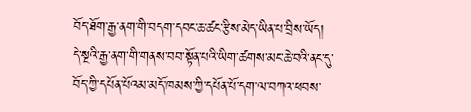བོད་ཐོག་རྒྱ་ནག་གི་བདག་དབང་ཆ་ཚང་རྩིས་མེད་ཡིན་པ་བྲིས་ཡོད།
དེ་སྔའི་རྒྱ་ནག་གི་གནས་བབ་སྟོན་པའི་ཡིག་ཚགས་མང་ཆེ་བའི་ནང་དུ་བོད་ཀྱི་དཔོན་པོའམ་མདོ་ཁམས་ཀྱི་དཔོན་པོ་དག་ལ་བཀའ་ཕབས་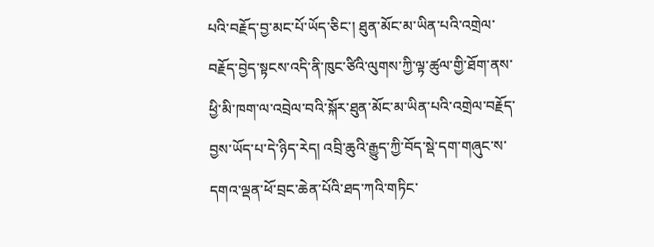པའི་བརྗོད་བྱ་མང་པོ་ཡོད་ཅིང་། ཐུན་མོང་མ་ཡིན་པའི་འགྲེལ་བརྗོད་བྱེད་སྟངས་འདི་ནི་ཁུང་ཙིའི་ལུགས་ཀྱི་ལྟ་ཚུལ་གྱི་ཐོག་ནས་ཕྱི་མི་ཁག་ལ་འབྲེལ་བའི་སྐོར་ཐུན་མོང་མ་ཡིན་པའི་འགྲེལ་བརྗོད་བྱས་ཡོད་པ་དེ་ཉིད་རེད། འབྲི་ཆུའི་རྒྱུད་ཀྱི་བོད་སྡེ་དག་གཞུང་ས་དགའ་ལྡན་ཕོ་བྲང་ཆེན་པོའི་ཐད་ཀའི་གཏིང་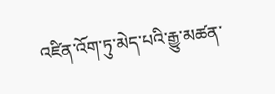འཛིན་འོག་ཏུ་མེད་པའི་རྒྱུ་མཚན་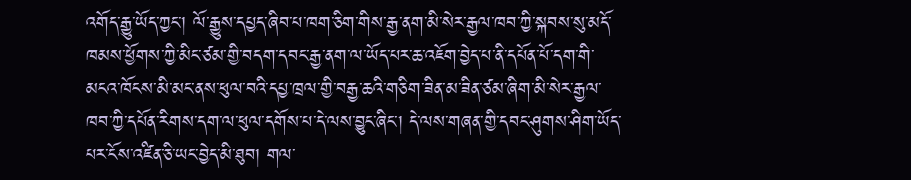འགོད་རྒྱུ་ཡོད་ཀྱང་། ལོ་རྒྱུས་དཔྱད་ཞིབ་པ་ཁག་ཅིག་གིས་རྒྱ་ནག་མི་སེར་རྒྱལ་ཁབ་ཀྱི་སྐབས་སུ་མདོ་ཁམས་ཕྱོགས་ཀྱི་མིང་ཙམ་གྱི་བདག་དབང་རྒྱ་ནག་ལ་ཡོད་པར་ཆ་འཇོག་བྱེད་པ་ནི་དཔོན་པོ་དག་གི་མངའ་ཁོངས་མི་མང་ནས་ཕུལ་བའི་དཔྱ་ཁྲལ་གྱི་བརྒྱ་ཆའི་གཅིག་ཟིན་མ་ཟིན་ཙམ་ཞིག་མི་སེར་རྒྱལ་ཁབ་ཀྱི་དཔོན་རིགས་དག་ལ་ཕུལ་དགོས་པ་དེ་ལས་བྱུང་ཞིང་། དེ་ལས་གཞན་གྱི་དབང་ཤུགས་ཤིག་ཡོད་པར་ངོས་འཛིན་ཅི་ཡང་བྱེད་མི་ཐུབ། གལ་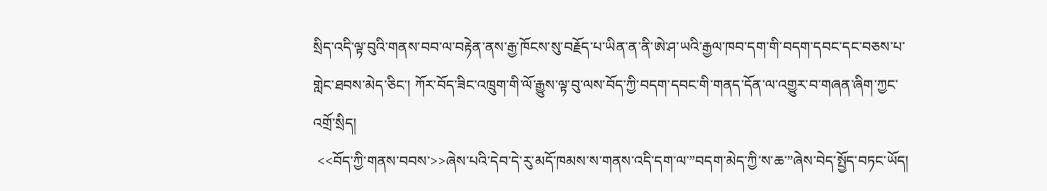སྲིད་འདི་ལྟ་བུའི་གནས་བབ་ལ་བརྟེན་ནས་རྒྱ་ཁོངས་སུ་བརྗོད་པ་ཡིན་ན་ནི་ཨེ་ཤ་ཡའི་རྒྱལ་ཁབ་དག་གི་བདག་དབང་དང་བཅས་པ་གླེང་ཐབས་མེད་ཅིང་། ཀོར་བོད་ཟིང་འཁྲུག་གི་ལོ་རྒྱུས་ལྟ་བུ་ལས་བོད་ཀྱི་བདག་དབང་གི་གནད་དོན་ལ་འགྱུར་བ་གཞན་ཞིག་ཀྱང་འགྲོ་སྲིད།
 <<བོད་ཀྱི་གནས་བབས་>>ཞེས་པའི་དེབ་དེ་རུ་མདོ་ཁམས་ས་གནས་འདི་དག་ལ་”བདག་མེད་ཀྱི་ས་ཆ་”ཞེས་བེད་སྤྱོད་བཏང་ཡོད།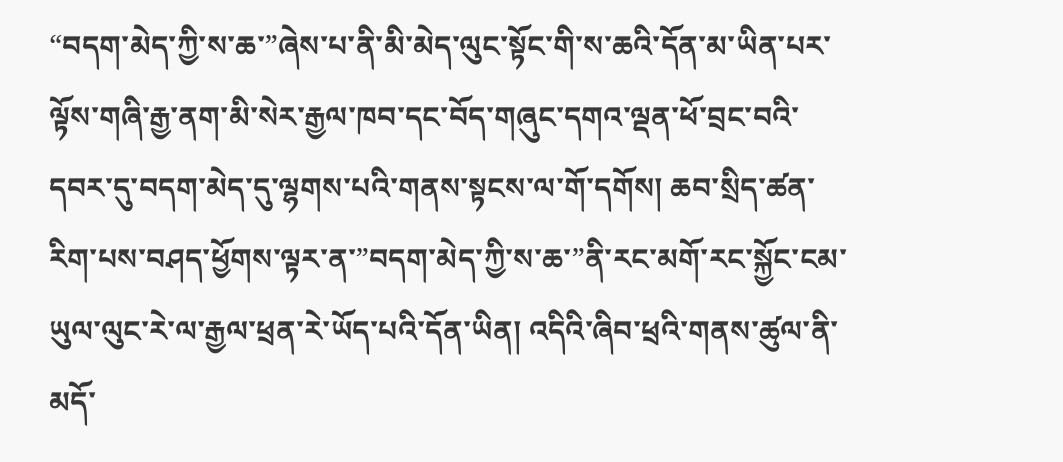“བདག་མེད་ཀྱི་ས་ཆ་”ཞེས་པ་ནི་མི་མེད་ལུང་སྟོང་གི་ས་ཆའི་དོན་མ་ཡིན་པར་ལྟོས་གཞི་རྒྱ་ནག་མི་སེར་རྒྱལ་ཁབ་དང་བོད་གཞུང་དགའ་ལྡན་ཕོ་བྲང་བའི་དབར་དུ་བདག་མེད་དུ་ལྷགས་པའི་གནས་སྟངས་ལ་གོ་དགོས། ཆབ་སྲིད་ཚན་རིག་པས་བཤད་ཕྱོགས་ལྟར་ན་”བདག་མེད་ཀྱི་ས་ཆ་”ནི་རང་མགོ་རང་སྐྱོང་ངམ་ཡུལ་ལུང་རེ་ལ་རྒྱལ་ཕྲན་རེ་ཡོད་པའི་དོན་ཡིན། འདིའི་ཞིབ་ཕྲའི་གནས་ཚུལ་ནི་མདོ་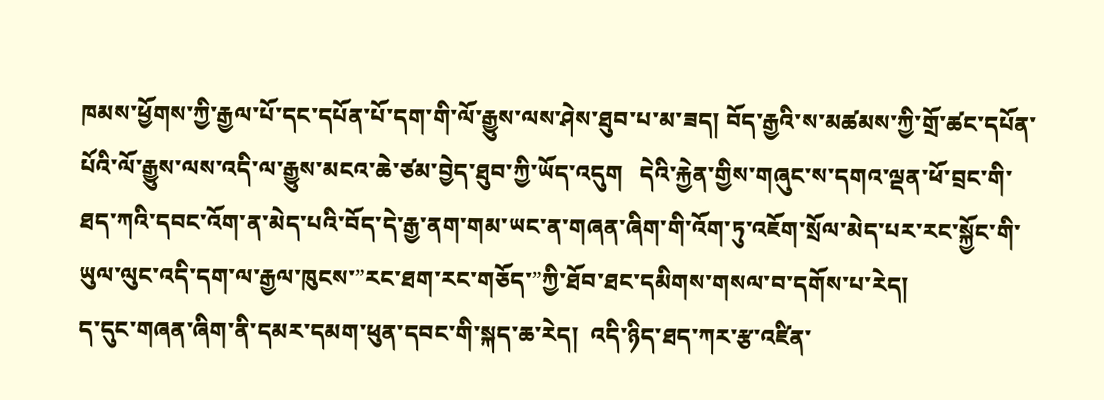ཁམས་ཕྱོགས་ཀྱི་རྒྱལ་པོ་དང་དཔོན་པོ་དག་གི་ལོ་རྒྱུས་ལས་ཤེས་ཐུབ་པ་མ་ཟད། བོད་རྒྱའི་ས་མཚམས་ཀྱི་གྲོ་ཚང་དཔོན་པོའི་ལོ་རྒྱུས་ལས་འདི་ལ་རྒྱུས་མངའ་ཆེ་ཙམ་བྱེད་ཐུབ་ཀྱི་ཡོད་འདུག   དེའི་རྐྱེན་གྱིས་གཞུང་ས་དགའ་ལྡན་ཕོ་བྲང་གི་ཐད་ཀའི་དབང་འོག་ན་མེད་པའི་བོད་དེ་རྒྱ་ནག་གམ་ཡང་ན་གཞན་ཞིག་གི་འོག་ཏུ་འཇོག་སྲོལ་མེད་པར་རང་སྐྱོང་གི་ཡུལ་ལུང་འདི་དག་ལ་རྒྱལ་ཁུངས་”རང་ཐག་རང་གཅོད་”ཀྱི་ཐོབ་ཐང་དམིགས་གསལ་བ་དགོས་པ་རེད།
ད་དུང་གཞན་ཞིག་ནི་དམར་དམག་ཕུན་དབང་གི་སྐད་ཆ་རེད།  འདི་ཉིད་ཐད་ཀར་རྩ་འཛིན་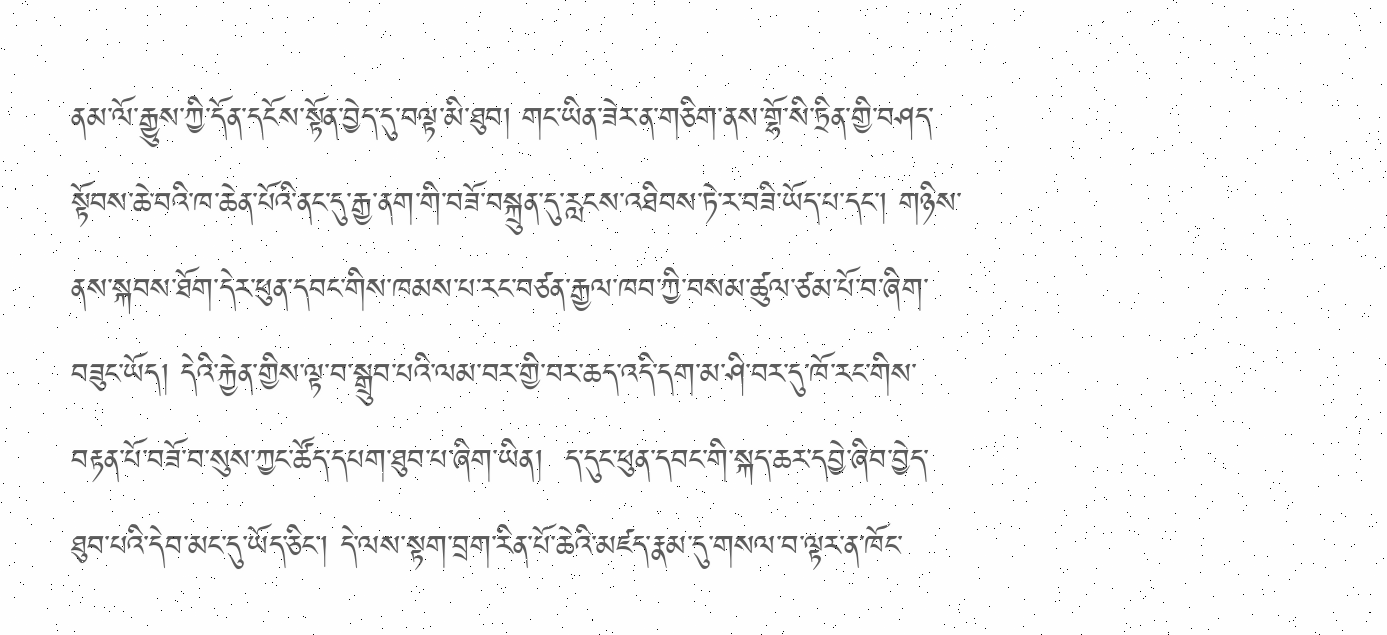ནམ་ལོ་རྒྱུས་ཀྱི་དོན་དངོས་སྟོན་བྱེད་དུ་བལྟ་མི་ཐུབ། གང་ཡིན་ཟེར་ན་གཅིག་ནས་གྷོ་སི་ཏྲིན་གྱི་བཤད་སྟོབས་ཆེ་བའི་ཁ་ཆེན་པོའི་ནང་དུ་རྒྱ་ནག་གི་བཟོ་བསྐྲུན་དུ་རླངས་འཐིབས་ཏེ་ར་བཟི་ཡོད་པ་དང་། གཉིས་ནས་སྐབས་ཐོག་དེར་ཕུན་དབང་གིས་ཁམས་པ་རང་བཙན་རྒྱལ་ཁབ་ཀྱི་བསམ་ཚུལ་ཙམ་པོ་བ་ཞིག་བཟུང་ཡོད། དེའི་རྐྱེན་གྱིས་ལྟ་བ་སྒྲུབ་པའི་ལམ་བར་གྱི་བར་ཆད་འདི་དག་མ་ཤི་བར་དུ་ཁོ་རང་གིས་བརྟན་པོ་བཟོ་བ་སུས་ཀྱང་ཚོད་དཔག་ཐུབ་པ་ཞིག་ཡིན།  ད་དུང་ཕུན་དབང་གི་སྐད་ཆར་དབྱེ་ཞིབ་བྱེད་ཐུབ་པའི་དེབ་མང་དུ་ཡོད་ཅིང་། དེ་ལས་སྟག་བྲག་རིན་པོ་ཆེའི་མཛད་རྣམ་དུ་གསལ་བ་ལྟར་ན་ཁོང་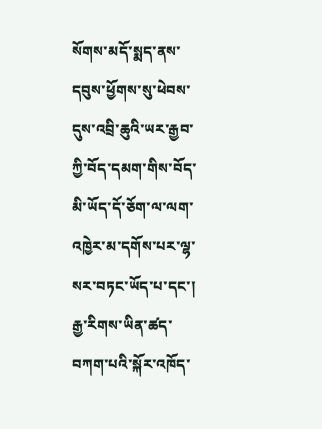སོགས་མདོ་སྨད་ནས་དབུས་ཕྱོགས་སུ་ཕེབས་དུས་འབྲི་ཆུའི་ཡར་རྒྱབ་ཀྱི་བོད་དམག་གིས་བོད་མི་ཡོད་དོ་ཅོག་ལ་ལག་འཁྱེར་མ་དགོས་པར་ལྷ་སར་བཏང་ཡོད་པ་དང་། རྒྱ་རིགས་ཡིན་ཚད་བཀག་པའི་སྐོར་འཁོད་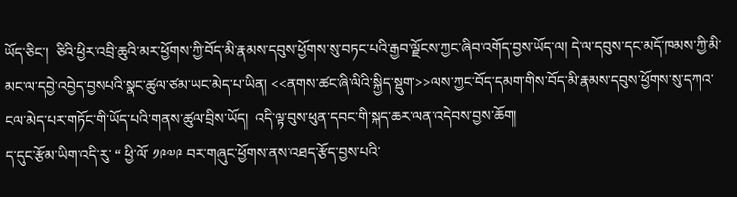ཡོད་ཅིང་།  ཅིའི་ཕྱིར་འབྲི་ཆུའི་མར་ཕྱོགས་ཀྱི་བོད་མི་རྣམས་དབུས་ཕྱོགས་སུ་བཏང་པའི་རྒྱབ་ལྗོངས་ཀྱང་ཞིབ་འགོད་བྱས་ཡོད་ལ། དེ་ལ་དབུས་དང་མདོ་ཁམས་ཀྱི་མི་མང་ལ་དབྱེ་འབྱེད་བྱསཔའི་སྣང་ཚུལ་ཙམ་ཡང་མེད་པ་ཡིན། <<ནགས་ཚང་ཞི་ལིའི་སྐྱིད་སྡུག་>>ལས་ཀྱང་བོད་དམག་གིས་བོད་མི་རྣམས་དབུས་ཕྱོགས་སུ་དཀའ་ངལ་མེད་པར་གཏོང་གི་ཡོད་པའི་གནས་ཚུལ་བྲིས་ཡོད།  འདི་ལྟ་བུས་ཕུན་དབང་གི་སྐད་ཆར་ལན་འདེབས་བྱས་ཆོག།
ད་དུང་རྩོམ་ཡིག་འདི་རུ་ “ ཕྱི་ལོ་ ༡༩༧༩ བར་གཞུང་ཕྱོགས་ནས་འཐད་རྩོད་བྱས་པའི་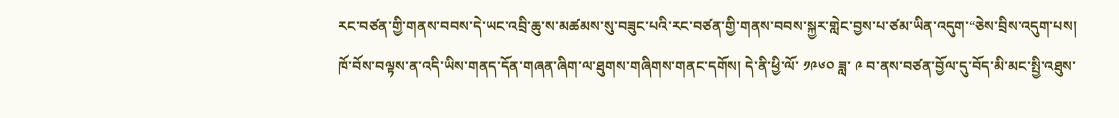རང་བཙན་གྱི་གནས་བབས་དེ་ཡང་འབྲི་ཆུ་ས་མཚམས་སུ་བཟུང་པའི་རང་བཙན་གྱི་གནས་བབས་སྐྱར་གླེང་བྱས་པ་ཙམ་ཡིན་འདུག་“ཅེས་བྲིས་འདུག་པས། ཁོ་བོས་བལྟས་ན་འདི་ཡིས་གནད་དོན་གཞན་ཞིག་ལ་ཐུགས་གཞིགས་གནང་དགོས། དེ་ནི་ཕྱི་ལོ་ ༡༩༦༠ ཟླ་ ༩ བ་ནས་བཙན་བྱོལ་དུ་བོད་མི་མང་སྤྱི་འཐུས་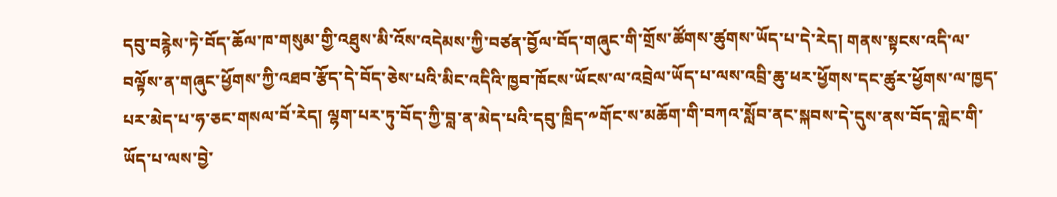དབུ་བརྙེས་ཏེ་བོད་ཆོལ་ཁ་གསུམ་གྱི་འཐུས་མི་འོས་འདེམས་ཀྱི་བཙན་བྱོལ་བོད་གཞུང་གི་གྲོས་ཚོགས་ཚུགས་ཡོད་པ་དེ་རེད། གནས་སྟངས་འདི་ལ་བལྟོས་ན་གཞུང་ཕྱོགས་ཀྱི་འཐབ་རྩོད་དེ་བོད་ཅེས་པའི་མིང་འདིའི་ཁྱབ་ཁོངས་ཡོངས་ལ་འབྲེལ་ཡོད་པ་ལས་འབྲི་ཆུ་ཕར་ཕྱོགས་དང་ཚུར་ཕྱོགས་ལ་ཁྱད་པར་མེད་པ་ཧ་ཅང་གསལ་བོ་རེད། ལྷག་པར་ཏུ་བོད་ཀྱི་བླ་ན་མེད་པའི་དབུ་ཁྲིད་༸གོང་ས་མཆོག་གི་བཀའ་སློབ་ནང་སྐབས་དེ་དུས་ནས་བོད་གླེང་གི་ཡོད་པ་ལས་བྱེ་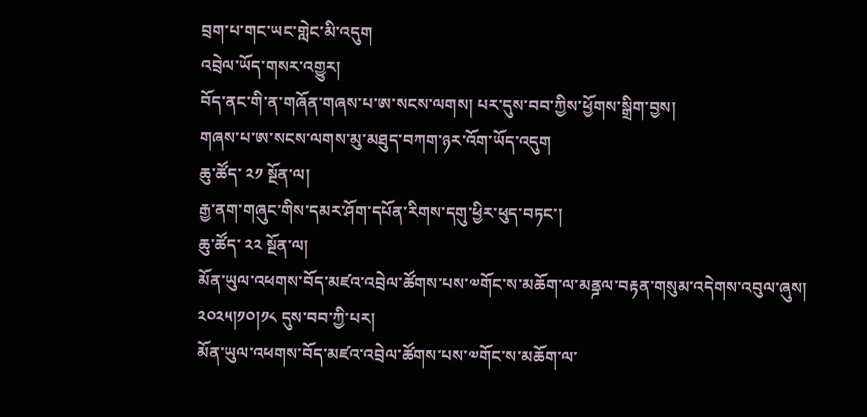བྲག་པ་གང་ཡང་གླེང་མི་འདུག
འབྲེལ་ཡོད་གསར་འགྱུར།
བོད་ནང་གི་ན་གཞོན་གཞས་པ་ཨ་སངས་ལགས། པར་དུས་བབ་ཀྱིས་ཕྱོགས་སྒྲིག་བྱས།
གཞས་པ་ཨ་སངས་ལགས་མུ་མཐུད་བཀག་ཉར་འོག་ཡོད་འདུག
ཆུ་ཚོད་ ༢༡ སྔོན་ལ།
རྒྱ་ནག་གཞུང་གིས་དམར་ཤོག་དཔོན་རིགས་དགུ་ཕྱིར་ཕུད་བཏང་།
ཆུ་ཚོད་ ༢༢ སྔོན་ལ།
མོན་ཡུལ་འཕགས་བོད་མཛའ་འབྲེལ་ཚོགས་པས་༧གོང་ས་མཆོག་ལ་མནྜལ་བརྟན་གསུམ་འདེགས་འབུལ་ཞུས། ༢༠༢༥།༡༠།༡༨ དུས་བབ་ཀྱི་པར།
མོན་ཡུལ་འཕགས་བོད་མཛའ་འབྲེལ་ཚོགས་པས་༧གོང་ས་མཆོག་ལ་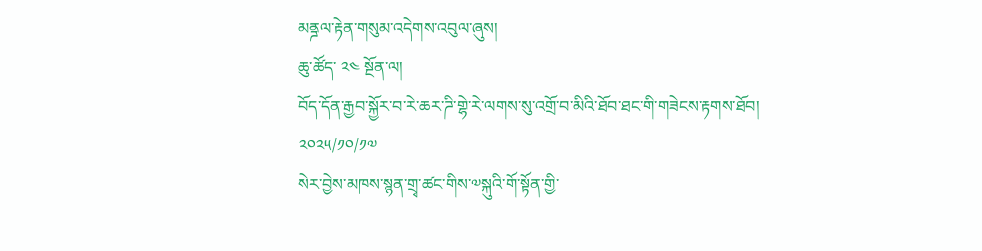མནྜལ་རྟེན་གསུམ་འདེགས་འབུལ་ཞུས།
ཆུ་ཚོད་ ༢༤ སྔོན་ལ།
བོད་དོན་རྒྱབ་སྐྱོར་བ་རེ་ཆར་ཌི་གྷེ་རེ་ལགས་སུ་འགྲོ་བ་མིའི་ཐོབ་ཐང་གི་གཟེངས་རྟགས་ཐོབ།
༢༠༢༥/༡༠/༡༧
སེར་བྱེས་མཁས་སྙན་གྲྭ་ཚང་གིས་༧སྐུའི་གོ་སྟོན་གྱི་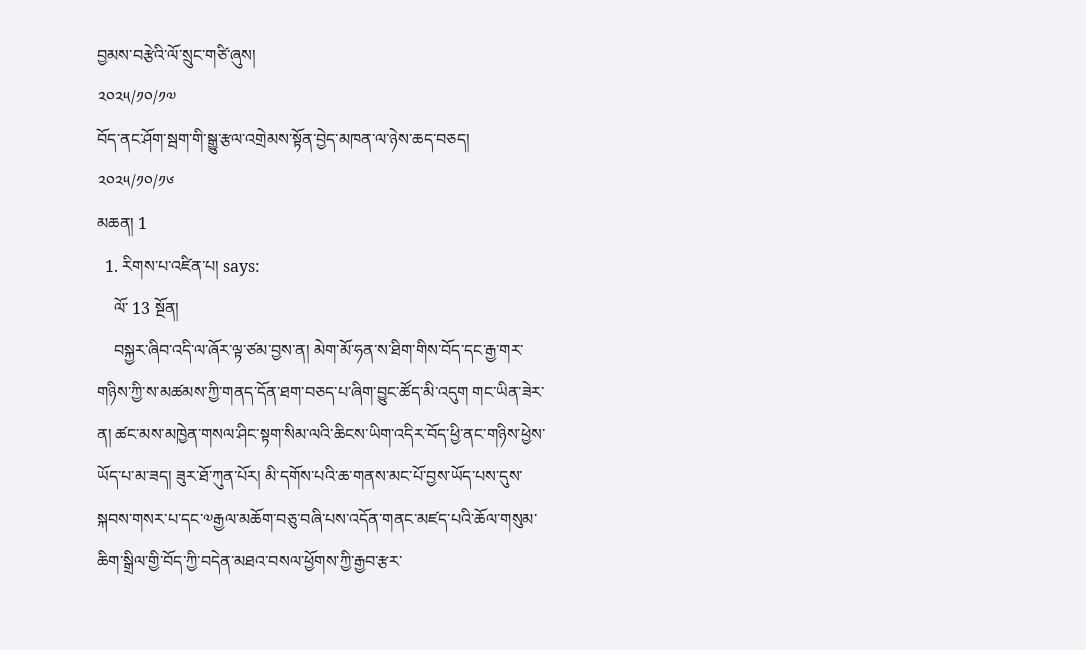བྱམས་བརྩེའི་ལོ་སྲུང་གཙི་ཞུས།
༢༠༢༥/༡༠/༡༧
བོད་ནང་ཤོག་སྦག་གི་སྒྱུ་རྩལ་འགྲེམས་སྟོན་བྱེད་མཁན་ལ་ཉེས་ཆད་བཅད།
༢༠༢༥/༡༠/༡༦
མཆན། 1
  1. རིགས་པ་འཛིན་པ། says:
    ལོ་ 13 སྔོན།
    བསྐྱར་ཞིབ་འདི་ལ་ཞོར་ལྟ་ཙམ་བྱས་ན། མེག་མོ་ཧན་ས་ཐིག་གིས་བོད་དང་རྒྱ་གར་གཉིས་ཀྱི་ས་མཚམས་ཀྱི་གནད་དོན་ཐག་བཅད་པ་ཞིག་བྱུང་ཚོད་མི་འདུག གང་ཡིན་ཟེར་ན། ཚང་མས་མཁྱེན་གསལ་ཤིང་སྟག་སིམ་ལའི་ཆིངས་ཡིག་འདིར་བོད་ཕྱི་ནང་གཉིས་ཕྱེས་ཡོད་པ་མ་ཟད། ཟུར་ཐོ་ཀུན་པོར། མི་དགོས་པའི་ཆ་གནས་མང་པོ་བྱས་ཡོད་པས་དུས་སྐབས་གསར་པ་དང་༧རྒྱལ་མཆོག་བཅུ་བཞི་པས་འདོན་གནང་མཛད་པའི་ཆོལ་གསུམ་ཆིག་སྒྲིལ་གྱི་བོད་ཀྱི་བདེན་མཐའ་བསལ་ཕྱོགས་ཀྱི་རྒྱབ་རྩར་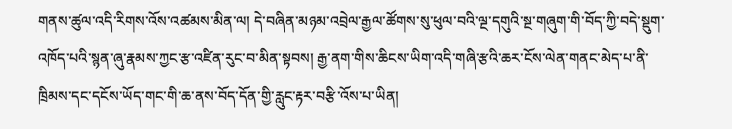གནས་ཚུལ་འདི་རིགས་འོས་འཚམས་མིན་ལ། དེ་བཞིན་མཉམ་འབྲེལ་རྒྱལ་ཚོགས་སུ་ཕུལ་བའི་ལྔ་དགུའི་སྔ་གཞུག་གི་བོད་ཀྱི་བདེ་སྡུག་འཁོད་པའི་སྙན་ཞུ་རྣམས་ཀྱང་རྩ་འཛིན་རུང་བ་མིན་སྟབས། རྒྱ་ནག་གིས་ཆིངས་ཡིག་འདི་གཞི་རྩའི་ཆར་ངོས་ལེན་གནང་མེད་པ་ནི་ཁྲིམས་དང་དངོས་ཡོད་གང་གི་ཆ་ནས་བོད་དོན་གྱི་རླུང་རྟར་བརྩི་འོས་པ་ཡིན།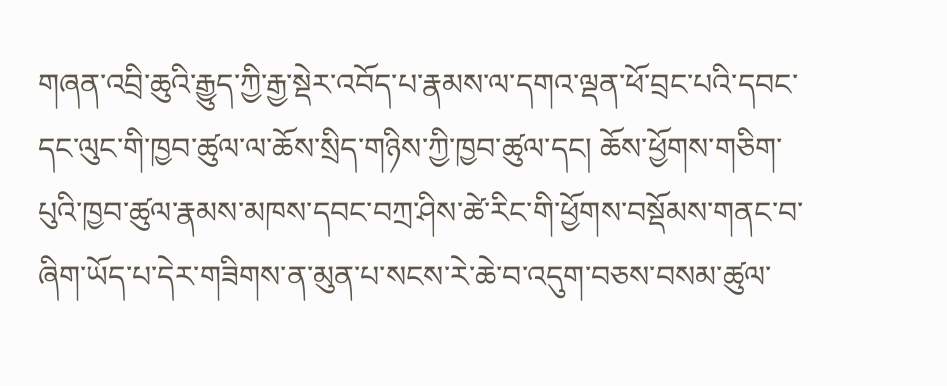གཞན་འབྲི་ཆུའི་རྒྱུད་ཀྱི་རྒྱ་སྡེར་འབོད་པ་རྣམས་ལ་དགའ་ལྡན་ཕོ་བྲང་པའི་དབང་དང་ལུང་གི་ཁྱབ་ཚུལ་ལ་ཆོས་སྲིད་གཉིས་ཀྱི་ཁྱབ་ཚུལ་དང། ཆོས་ཕྱོགས་གཅིག་པུའི་ཁྱབ་ཚུལ་རྣམས་མཁས་དབང་བཀྲ་ཤིས་ཚེ་རིང་གི་ཕྱོགས་བསྡོམས་གནང་བ་ཞིག་ཡོད་པ་དེར་གཟིགས་ན་མུན་པ་སངས་རེ་ཆེ་བ་འདུག་བཅས་བསམ་ཚུལ་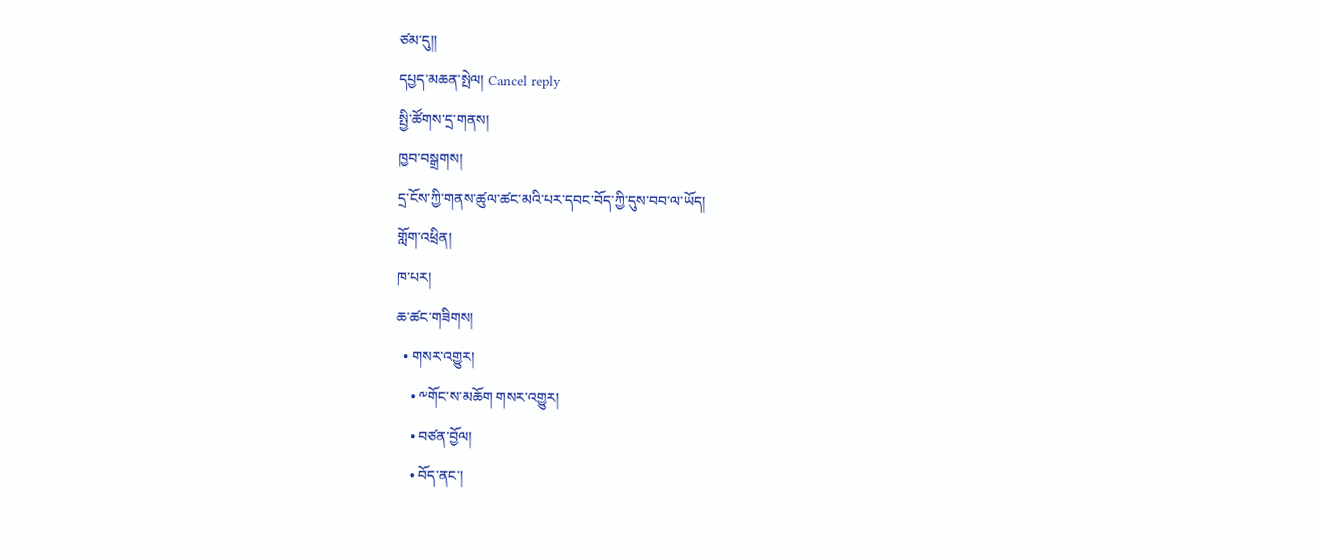ཙམ་དུ།།
དཔྱད་མཆན་སྤེལ། Cancel reply
སྤྱི་ཚོགས་དྲ་གནས།
ཁྱབ་བསྒྲགས།
དྲ་ངོས་ཀྱི་གནས་ཚུལ་ཚང་མའི་པར་དབང་བོད་ཀྱི་དུས་བབ་ལ་ཡོད།
གློག་འཕྲིན།
ཁ་པར།
ཆ་ཚང་གཟིགས།
  • གསར་འགྱུར།
    • ༸གོང་ས་མཆོག གསར་འགྱུར།
    • བཙན་བྱོལ།
    • བོད་ནང་།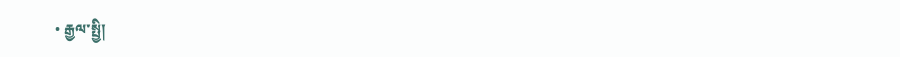• རྒྱལ་སྤྱི།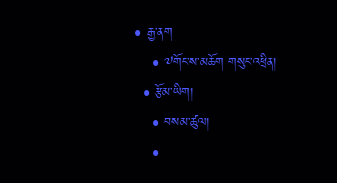• རྒྱ་ནག
    • ༧གོང་ས་མཆོག གསུང་འཕྲིན།
  • རྩོམ་ཡིག།
    • བསམ་ཚུལ།
    •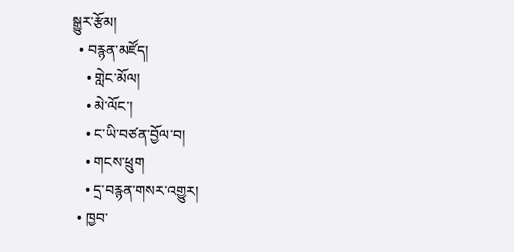སྒྱུར་རྩོམ།
  • བརྙན་མཛོད།
    • གླེང་མོལ།
    • མེ་ལོང་།
    • ང་ཡི་བཙན་བྱོལ་བ།
    • གངས་ཕྲུག
    • དྲ་བརྙན་གསར་འགྱུར།
  • ཁྱབ་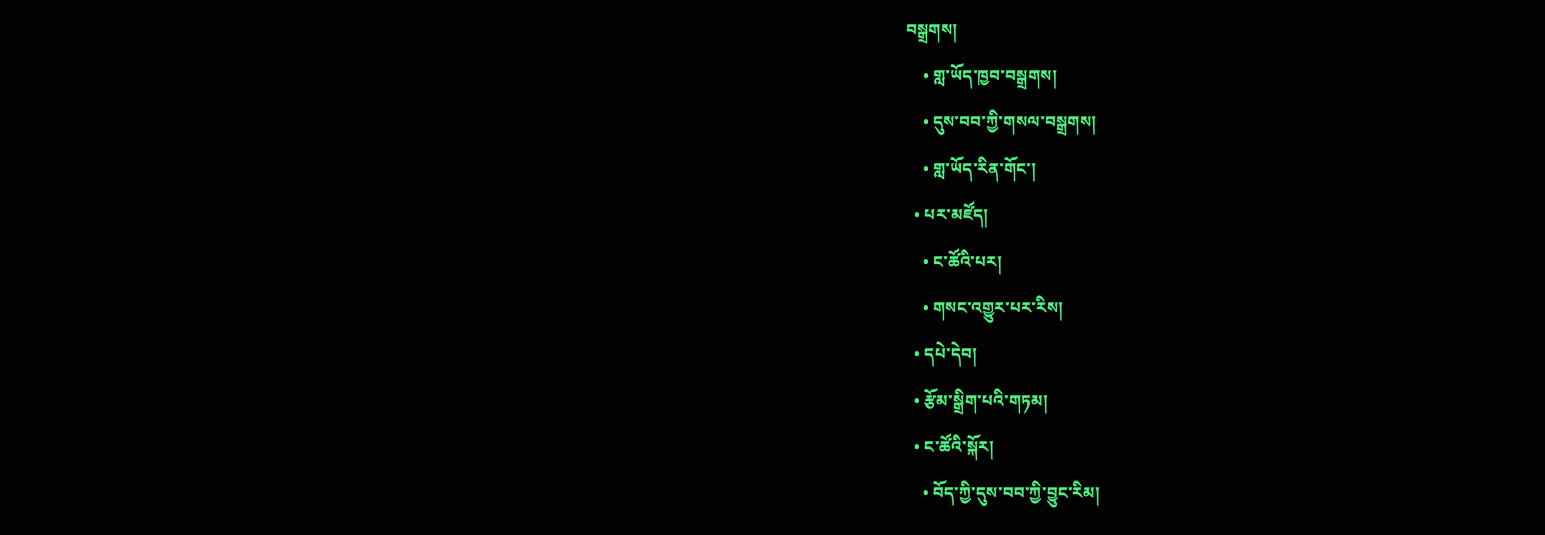བསྒྲགས།
    • གླ་ཡོད་ཁྱབ་བསྒྲགས།
    • དུས་བབ་ཀྱི་གསལ་བསྒྲགས།
    • གླ་ཡོད་རིན་གོང་།
  • པར་མཛོད།
    • ང་ཚོའི་པར།
    • གསང་འགྱུར་པར་རིས།
  • དཔེ་དེབ།
  • རྩོམ་སྒྲིག་པའི་གཏམ།
  • ང་ཚོའི་སྐོར།
    • བོད་ཀྱི་དུས་བབ་ཀྱི་བྱུང་རིམ།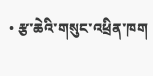• རྩ་ཆེའི་གསུང་འཕྲིན་ཁག